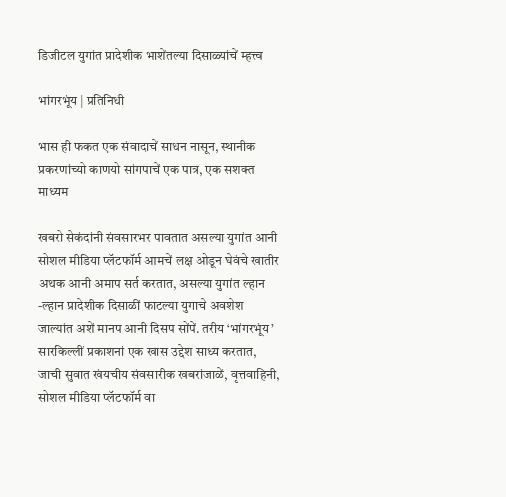डिजीटल युगांत प्रादेशीक भाशेंतल्या दिसाळ्यांचें म्हत्त्व

भांगरभूंय | प्रतिनिधी

भास ही फकत एक संवादाचें साधन नासून, स्थानीक प्रकरणांच्यो काणयो सांगपाचें एक पात्र, एक सशक्त माध्यम

खबरो सेकंदांनी संवसारभर पावतात असल्या युगांत आनी सोशल मीडिया प्लॅटफॉर्म आमचें लक्ष ओडून घेवंचे खातीर अथक आनी अमाप सर्त करतात, असल्या युगांत ल्हान -ल्हान प्रादेशीक दिसाळीं फाटल्या युगाचे अवशेश जाल्यांत अशें मानप आनी दिसप सोंपें. तरीय ‘भांगरभूंय’ सारकिल्लीं प्रकाशनां एक खास उद्देश साध्य करतात, जाची सुवात खंयचीय संवसारीक खबरांजाळें, वृत्तवाहिनी, सोशल मीडिया प्लॅटफॉर्म वा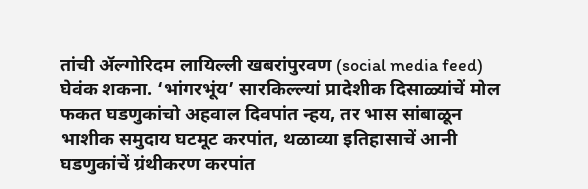तांची ॲल्गोरिदम लायिल्ली खबरांपुरवण (social media feed) घेवंक शकना. ‘भांगरभूंय’ सारकिल्ल्यां प्रादेशीक दिसाळ्यांचें मोल फकत घडणुकांचो अहवाल दिवपांत न्हय, तर भास सांबाळून भाशीक समुदाय घटमूट करपांत, थळाव्या इतिहासाचें आनी घडणुकांचें ग्रंथीकरण करपांत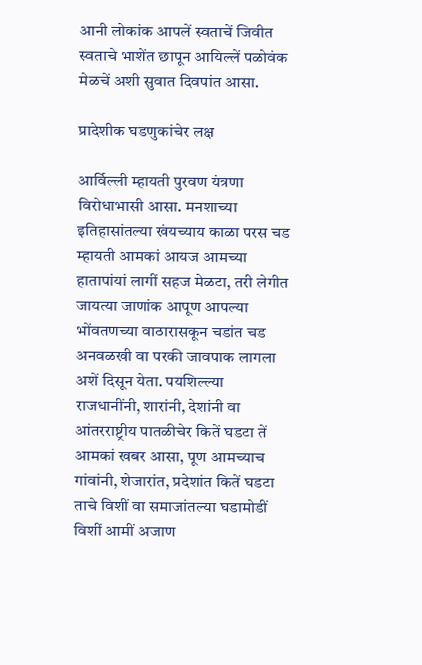आनी लोकांक आपलें स्वताचें जिवीत स्वताचे भाशेंत छापून आयिल्लें पळोवंक मेळचें अशी सुवात दिवपांत आसा.

प्रादेशीक घडणुकांचेर लक्ष

आर्विल्ली म्हायती पुरवण यंत्रणा विरोधाभासी आसा. मनशाच्या इतिहासांतल्या खंयच्याय काळा परस चड म्हायती आमकां आयज आमच्या हातापांयां लागीं सहज मेळटा, तरी लेगीत जायत्या जाणांक आपूण आपल्या भोंवतणच्या वाठारासकून चडांत चड अनवळखी वा परकी जावपाक लागला अशें दिसून येता. पयशिल्ल्या राजधानींनी, शारांनी, देशांनी वा आंतरराष्ट्रीय पातळीचेर कितें घडटा तें आमकां खबर आसा, पूण आमच्याच गांवांनी, शेजारांत, प्रदेशांत कितें घडटा ताचे विशीं वा समाजांतल्या घडामोडीं विशीं आमीं अजाण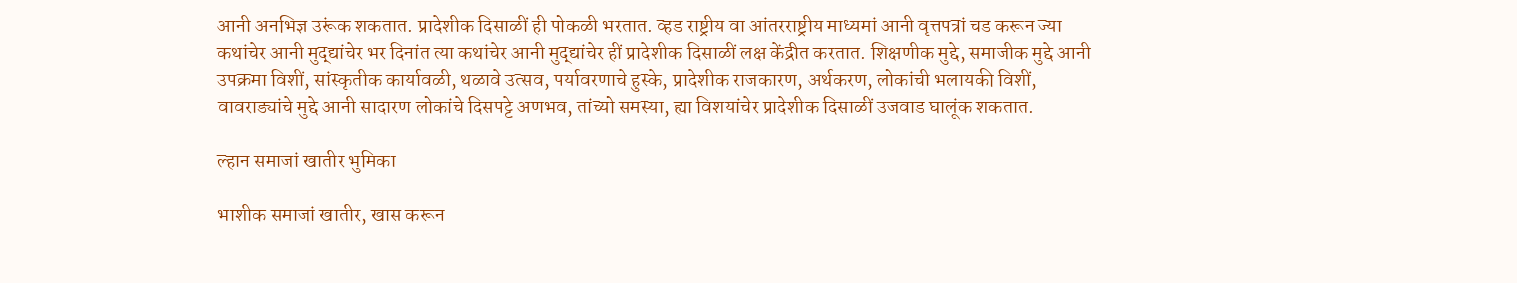आनी अनभिज्ञ उरूंक शकतात. प्रादेशीक दिसाळीं ही पोकळी भरतात. व्हड राष्ट्रीय वा आंतरराष्ट्रीय माध्यमां आनी वृत्तपत्रां चड करून ज्या कथांचेर आनी मुद्द्यांचेर भर दिनांत त्या कथांचेर आनी मुद्द्यांचेर हीं प्रादेशीक दिसाळीं लक्ष केंद्रीत करतात. शिक्षणीक मुद्दे, समाजीक मुद्दे आनी उपक्रमा विशीं, सांस्कृतीक कार्यावळी, थळावे उत्सव, पर्यावरणाचे हुस्के, प्रादेशीक राजकारण, अर्थकरण, लोकांची भलायकी विशीं, वावराड्यांचे मुद्दे आनी सादारण लोकांचे दिसपट्टे अणभव, तांच्यो समस्या, ह्या विशयांचेर प्रादेशीक दिसाळीं उजवाड घालूंक शकतात.

ल्हान समाजां खातीर भुमिका

भाशीक समाजां खातीर, खास करून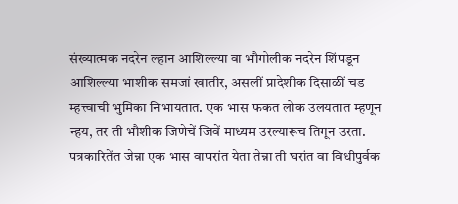संख्यात्मक नदरेन ल्हान आशिल्ल्या वा भौगोलीक नदरेन शिंपडून आशिल्ल्या भाशीक समजां खातीर, असलीं प्रादेशीक दिसाळीं चड म्हत्त्वाची भुमिका निभायतात. एक भास फकत लोक उलयतात म्हणून न्हय, तर ती भौशीक जिणेचें जिवें माध्यम उरल्यारूच तिगून उरता. पत्रकारितेंत जेन्ना एक भास वापरांत येता तेन्ना ती घरांत वा विधीपुर्वक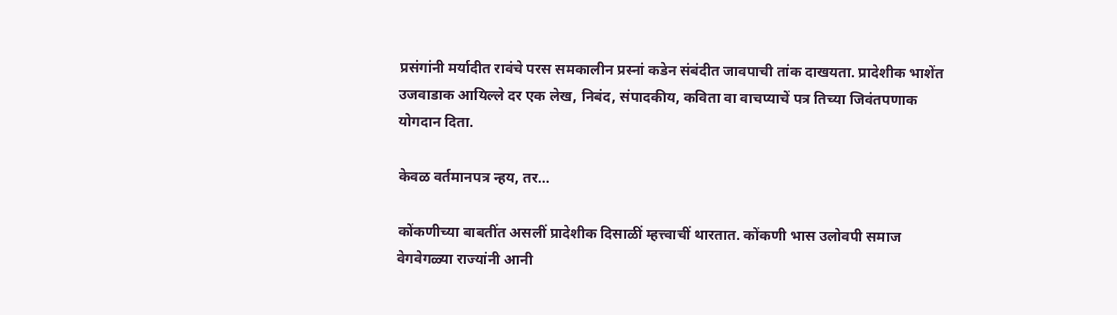प्रसंगांनी मर्यादीत रावंचे परस समकालीन प्रस्नां कडेन संबंदीत जावपाची तांक दाखयता. प्रादेशीक भाशेंत उजवाडाक आयिल्ले दर एक लेख, निबंद, संपादकीय, कविता वा वाचप्याचें पत्र तिच्या जिवंतपणाक योगदान दिता.

केवळ वर्तमानपत्र न्हय, तर…

कोंकणीच्या बाबतींत असलीं प्रादेशीक दिसाळीं म्हत्त्वाचीं थारतात. कोंकणी भास उलोवपी समाज वेगवेगळ्या राज्यांनी आनी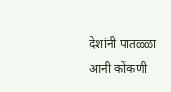देशांनी पातळ्ळा आनी कोंकणी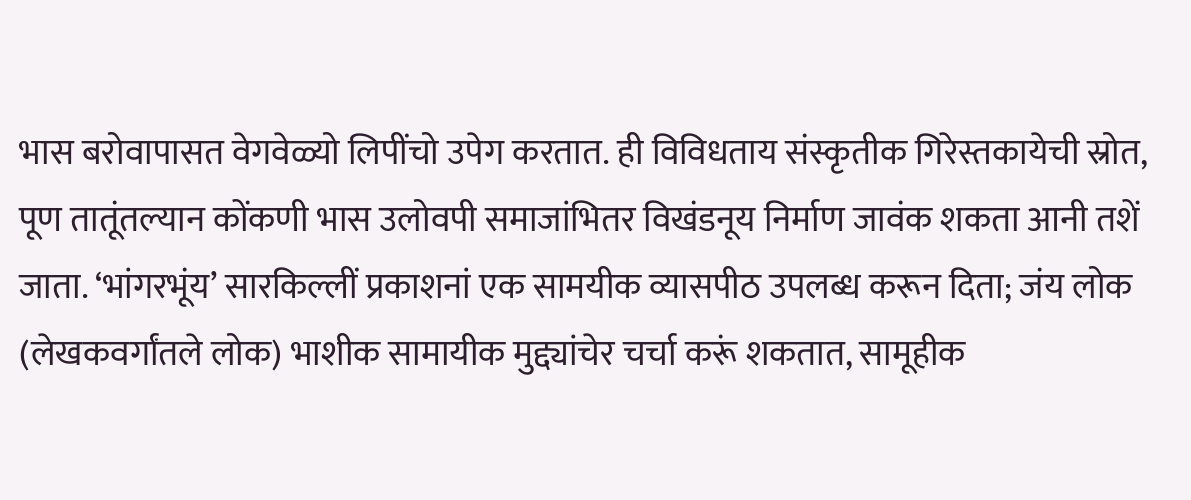भास बरोवापासत वेगवेळ्यो लिपींचो उपेग करतात. ही विविधताय संस्कृतीक गिरेस्तकायेची स्रोत, पूण तातूंतल्यान कोंकणी भास उलोवपी समाजांभितर विखंडनूय निर्माण जावंक शकता आनी तशें जाता. ‘भांगरभूंय’ सारकिल्लीं प्रकाशनां एक सामयीक व्यासपीठ उपलब्ध करून दिता; जंय लोक (लेखकवर्गांतले लोक) भाशीक सामायीक मुद्द्यांचेर चर्चा करूं शकतात, सामूहीक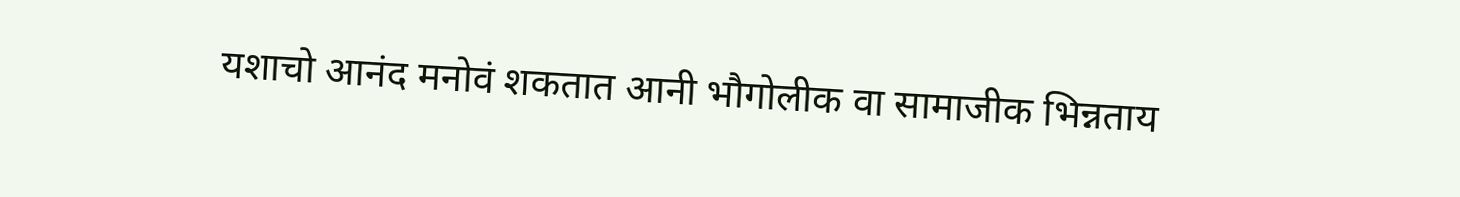यशाचो आनंद मनोवं शकतात आनी भौगोलीक वा सामाजीक भिन्नताय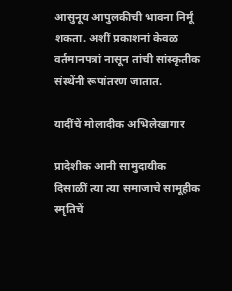आसुनूय आपुलकीची भावना निर्मूं शकता. अशीं प्रकाशनां केवळ वर्तमानपत्रां नासून तांची सांस्कृतीक संस्थेंनी रूपांतरण जातात.

यादींचें मोलादीक अभिलेखागार

प्रादेशीक आनी सामुदायीक दिसाळीं त्या त्या समाजाचे सामूहीक स्मृतिचें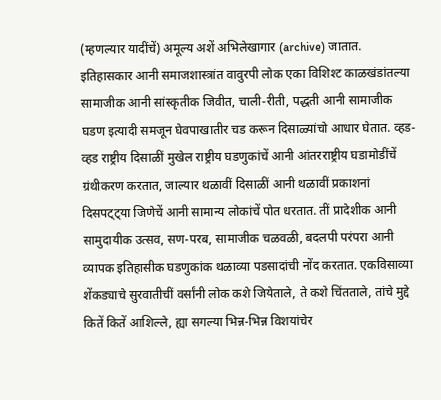(म्हणल्यार यादींचें) अमूल्य अशें अभिलेखागार (archive) जातात. इतिहासकार आनी समाजशास्त्रांत वावुरपी लोक एका विशिश्ट काळखंडांतल्या सामाजीक आनी सांस्कृतीक जिवीत, चाली-रीती, पद्धती आनी सामाजीक घडण इत्यादी समजून घेवपाखातीर चड करून दिसाळ्यांचो आधार घेतात. व्हड- व्हड राष्ट्रीय दिसाळीं मुखेल राष्ट्रीय घडणुकांचें आनी आंतरराष्ट्रीय घडामोडींचें ग्रंथीकरण करतात, जाल्यार थळावीं दिसाळीं आनी थळावीं प्रकाशनां दिसपट्ट्या जिणेचें आनी सामान्य लोकांचें पोत धरतात. तीं प्रादेशीक आनी सामुदायीक उत्सव, सण-परब, सामाजीक चळवळी, बदलपी परंपरा आनी व्यापक इतिहासीक घडणुकांक थळाव्या पडसादांची नोंद करतात. एकविसाव्या शेंकड्याचे सुरवातीचीं वर्सांनी लोक कशे जियेताले, ते कशे चिंतताले, तांचे मुद्दे कितें कितें आशिल्ले, ह्या सगल्या भिन्न-भिन्न विशयांचेर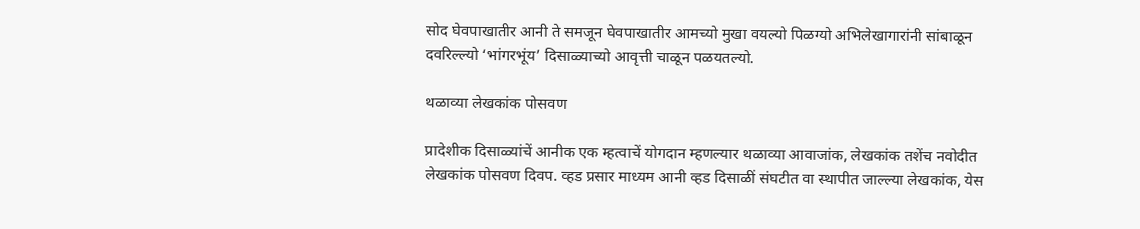सोद घेवपाखातीर आनी ते समजून घेवपाखातीर आमच्यो मुखा वयल्यो पिळग्यो अभिलेखागारांनी सांबाळून दवरिल्ल्यो ‘भांगरभूंय’ दिसाळ्याच्यो आवृत्ती चाळून पळयतल्यो.

थळाव्या लेखकांक पोसवण

प्रादेशीक दिसाळ्यांचें आनीक एक म्हत्वाचें योगदान म्हणल्यार थळाव्या आवाजांक, लेखकांक तशेंच नवोदीत लेखकांक पोसवण दिवप. व्हड प्रसार माध्यम आनी व्हड दिसाळीं संघटीत वा स्थापीत जाल्ल्या लेखकांक, येस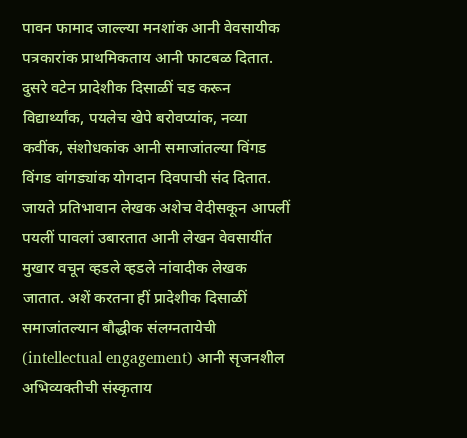पावन फामाद जाल्ल्या मनशांक आनी वेवसायीक पत्रकारांक प्राथमिकताय आनी फाटबळ दितात. दुसरे वटेन प्रादेशीक दिसाळीं चड करून विद्यार्थ्यांक, पयलेच खेपे बरोवप्यांक, नव्या कवींक, संशोधकांक आनी समाजांतल्या विंगड विंगड वांगड्यांक योगदान दिवपाची संद दितात. जायते प्रतिभावान लेखक अशेच वेदीसकून आपलीं पयलीं पावलां उबारतात आनी लेखन वेवसायींत मुखार वचून व्हडले व्हडले नांवादीक लेखक जातात. अशें करतना हीं प्रादेशीक दिसाळीं समाजांतल्यान बौद्धीक संलग्नतायेची (intellectual engagement) आनी सृजनशील अभिव्यक्तीची संस्कृताय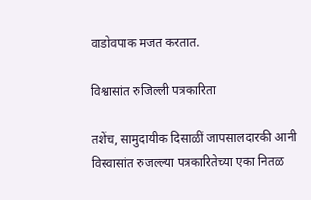वाडोवपाक मजत करतात.

विश्वासांत रुजिल्ली पत्रकारिता

तशेंच, सामुदायीक दिसाळीं जापसालदारकी आनी विस्वासांत रुजल्ल्या पत्रकारितेच्या एका नितळ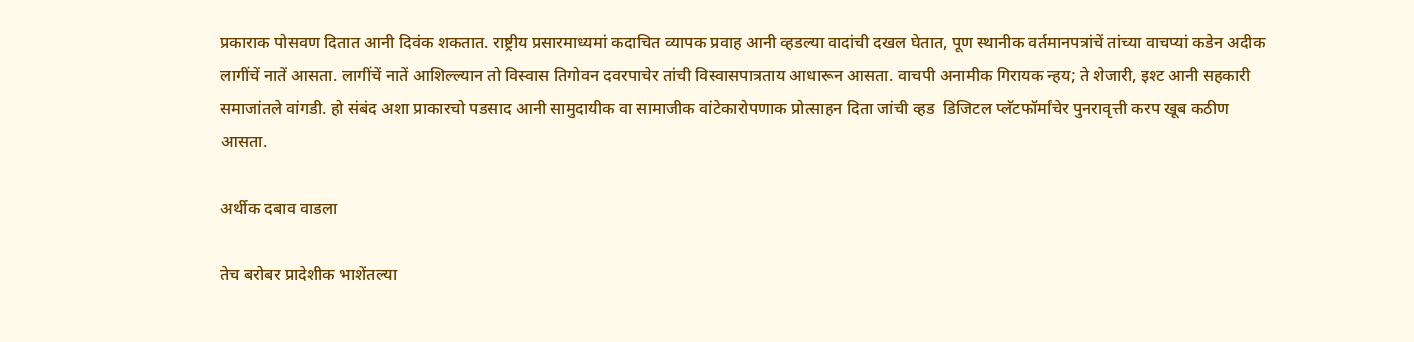प्रकाराक पोसवण दितात आनी दिवंक शकतात. राष्ट्रीय प्रसारमाध्यमां कदाचित व्यापक प्रवाह आनी व्हडल्या वादांची दखल घेतात, पूण स्थानीक वर्तमानपत्रांचें तांच्या वाचप्यां कडेन अदीक लागींचें नातें आसता. लागींचें नातें आशिल्ल्यान तो विस्वास तिगोवन दवरपाचेर तांची विस्वासपात्रताय आधारून आसता. वाचपी अनामीक गिरायक न्हय; ते शेजारी, इश्ट आनी सहकारी समाजांतले वांगडी. हो संबंद अशा प्राकारचो पडसाद आनी सामुदायीक वा सामाजीक वांटेकारोपणाक प्रोत्साहन दिता जांची व्हड  डिजिटल प्लॅटफॉर्मांचेर पुनरावृत्ती करप खूब कठीण आसता.

अर्थीक दबाव वाडला

तेच बरोबर प्रादेशीक भाशेंतल्या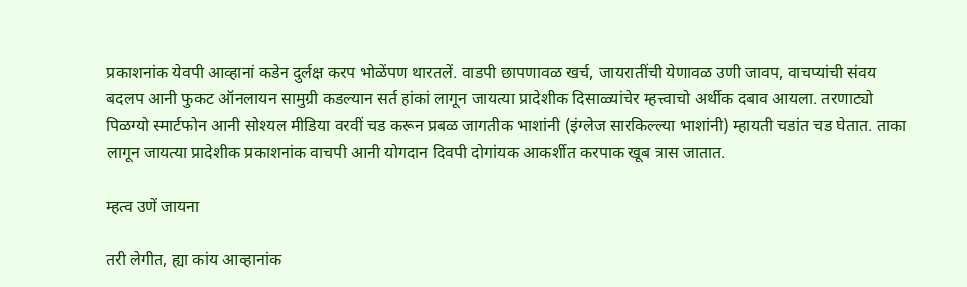प्रकाशनांक येवपी आव्हानां कडेन दुर्लक्ष करप भोळेंपण थारतलें. वाडपी छापणावळ खर्च, जायरातींची येणावळ उणी जावप, वाचप्यांची संवय बदलप आनी फुकट ऑनलायन सामुग्री कडल्यान सर्त हांकां लागून जायत्या प्रादेशीक दिसाळ्यांचेर म्हत्त्वाचो अर्थीक दबाव आयला. तरणाट्यो पिळग्यो स्मार्टफोन आनी सोश्यल मीडिया वरवीं चड करून प्रबळ जागतीक भाशांनी (इंग्लेज सारकिल्ल्या भाशांनी) म्हायती चडांत चड घेतात. ताका लागून जायत्या प्रादेशीक प्रकाशनांक वाचपी आनी योगदान दिवपी दोगांयक आकर्शीत करपाक खूब त्रास जातात.

म्हत्व उणें जायना

तरी लेगीत, ह्या कांय आव्हानांक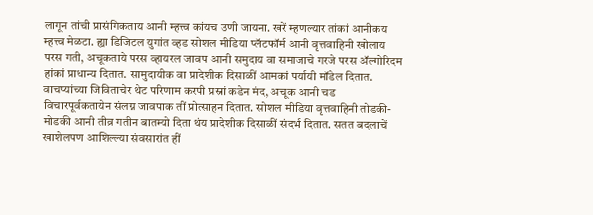लागून तांची प्रासंगिकताय आनी म्हत्त्व कांयच उणी जायना. खरें म्हणल्यार तांकां आनीकय म्हत्त्व मेळटा. ह्या डिजिटल युगांत व्हड सोशल मीडिया प्लॅटफॉर्म आनी वृत्तवाहिनी खोलाय परस गती, अचूकताये परस व्हायरल जावप आनी समुदाय वा समाजाचे गरजे परस ॲल्गोरिदम हांकां प्राधान्य दितात. सामुदायीक वा प्रादेशीक दिसाळीं आमकां पर्यायी मॉडेल दितात. वाचप्यांच्या जिविताचेर थेट परिणाम करपी प्रस्नां कडेन मंद, अचूक आनी चड विचारपूर्वकतायेन संलग्न जावपाक तीं प्रोत्साहन दितात. सोशल मीडिया वृत्तवाहिनी तोडकी-मोडकी आनी तीव्र गतीन बातम्यो दिता थंय प्रादेशीक दिसाळीं संदर्भ दितात. सतत बदलाचें खाशेलपण आशिल्ल्या संवसारांत हीं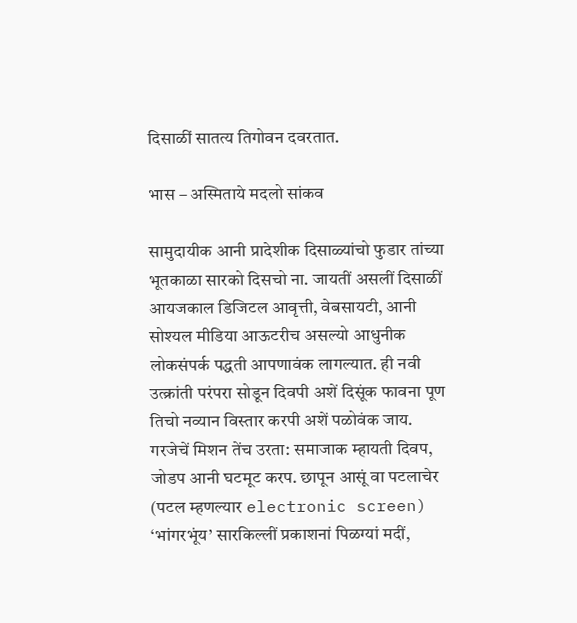दिसाळीं सातत्य तिगोवन दवरतात.

भास – अस्मिताये मदलो सांकव

सामुदायीक आनी प्रादेशीक दिसाळ्यांचो फुडार तांच्या भूतकाळा सारको दिसचो ना. जायतीं असलीं दिसाळीं आयजकाल डिजिटल आवृत्ती, वेबसायटी, आनी सोश्यल मीडिया आऊटरीच असल्यो आधुनीक लोकसंपर्क पद्धती आपणावंक लागल्यात. ही नवी उत्क्रांती परंपरा सोडून दिवपी अशें दिसूंक फावना पूण तिचो नव्यान विस्तार करपी अशें पळोवंक जाय. गरजेचें मिशन तेंच उरता: समाजाक म्हायती दिवप, जोडप आनी घटमूट करप. छापून आसूं वा पटलाचेर (पटल म्हणल्यार electronic screen) ‘भांगरभूंय’ सारकिल्लीं प्रकाशनां पिळग्यां मदीं,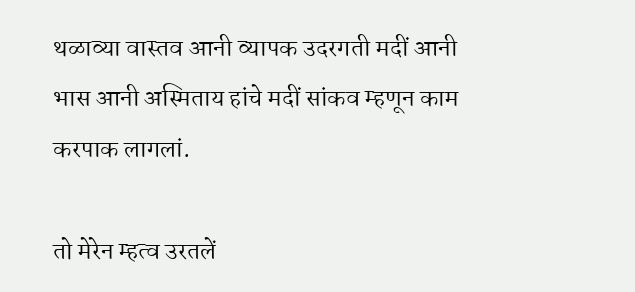थळाव्या वास्तव आनी व्यापक उदरगती मदीं आनी भास आनी अस्मिताय हांचे मदीं सांकव म्हणून काम करपाक लागलां.

तो मेरेन म्हत्व उरतलें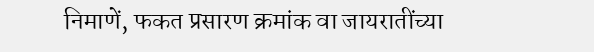निमाणें, फकत प्रसारण क्रमांक वा जायरातींच्या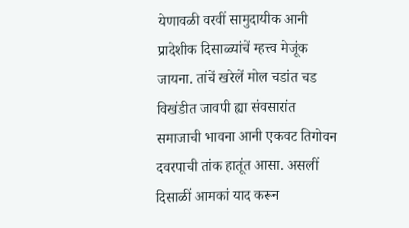येणावळी वरवीं सामुदायीक आनी प्रादेशीक दिसाळ्यांचें म्हत्त्व मेजूंक जायना. तांचें खरेलें मोल चडांत चड विखंडीत जावपी ह्या संवसारांत समाजाची भावना आनी एकवट तिगोवन दवरपाची तांक हातूंत आसा. असलीं दिसाळीं आमकां याद करून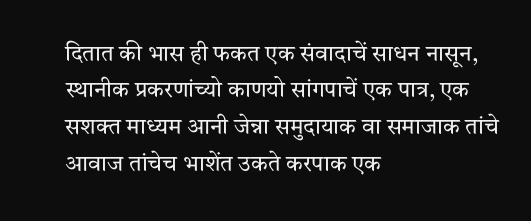दितात की भास ही फकत एक संवादाचें साधन नासून, स्थानीक प्रकरणांच्यो काणयो सांगपाचें एक पात्र, एक सशक्त माध्यम आनी जेन्ना समुदायाक वा समाजाक तांचे आवाज तांचेच भाशेंत उकते करपाक एक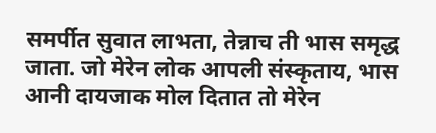समर्पीत सुवात लाभता, तेन्नाच ती भास समृद्ध जाता. जो मेरेन लोक आपली संस्कृताय, भास आनी दायजाक मोल दितात तो मेरेन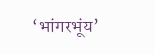‘भांगरभूंय’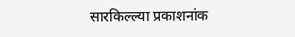सारकिल्ल्या प्रकाशनांक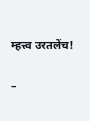म्हत्त्व उरतलेंच!

–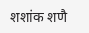शशांक शणै